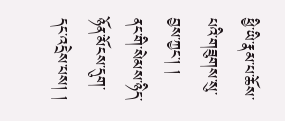ཕྱི་ཡི་རྣམ་པ་ཆོས་པའི་གཟུགས་སུ་བྱས་ཀྱང་། །
ནང་གི་སེམས་ཉིད་ཉོན་མོངས་དུག་དང་འདྲེས་པས། །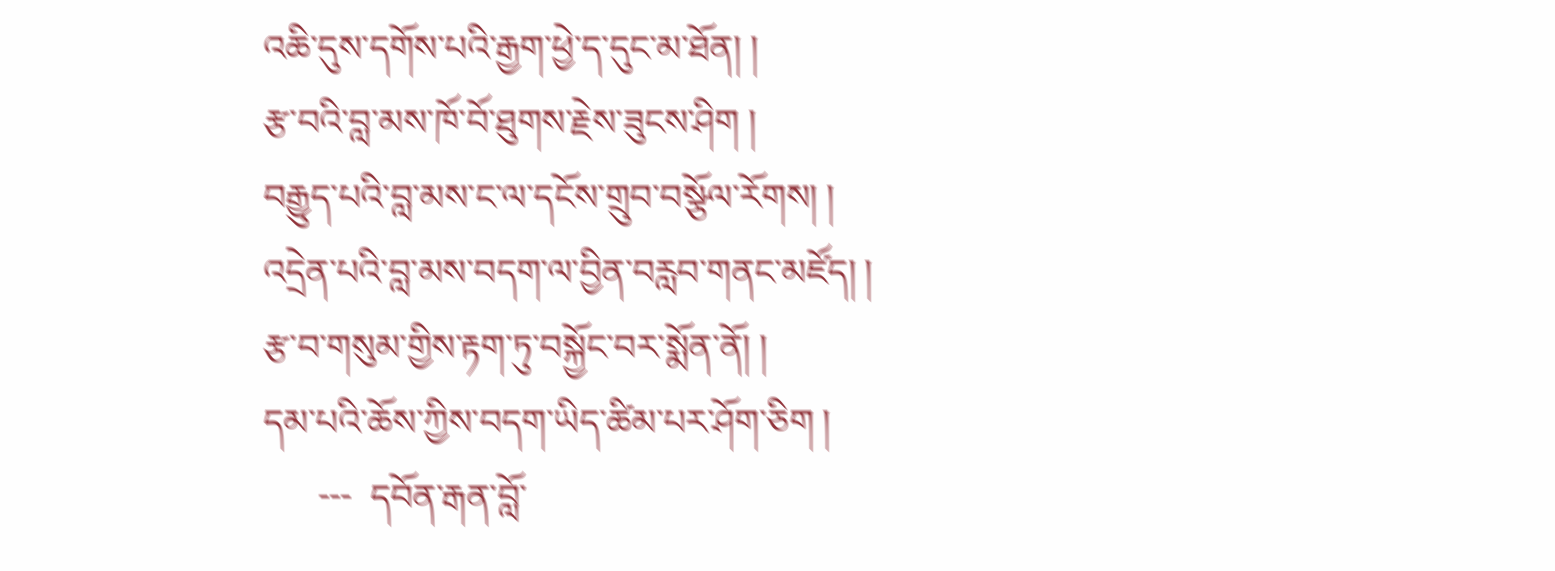འཆི་དུས་དགོས་པའི་རྒྱག་ཕྱེ་ད་དུང་མ་ཐོན། །
རྩ་བའི་བླ་མས་ཁོ་བོ་ཐུགས་རྗེས་ཟུངས་ཤིག །
བརྒྱུད་པའི་བླ་མས་ང་ལ་དངོས་གྲུབ་བསྩོལ་རོགས། །
འདྲེན་པའི་བླ་མས་བདག་ལ་བྱིན་བརླབ་གནང་མཛོད། །
རྩ་བ་གསུམ་གྱིས་རྟག་ཏུ་བསྐྱོང་བར་སྨོན་ནོ། །
དམ་པའི་ཆོས་ཀྱིས་བདག་ཡིད་ཚིམ་པར་ཤོག་ཅིག །
      ---  དབོན་རྒན་བློ་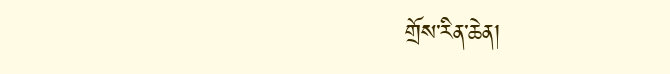གྲོས་རིན་ཆེན།